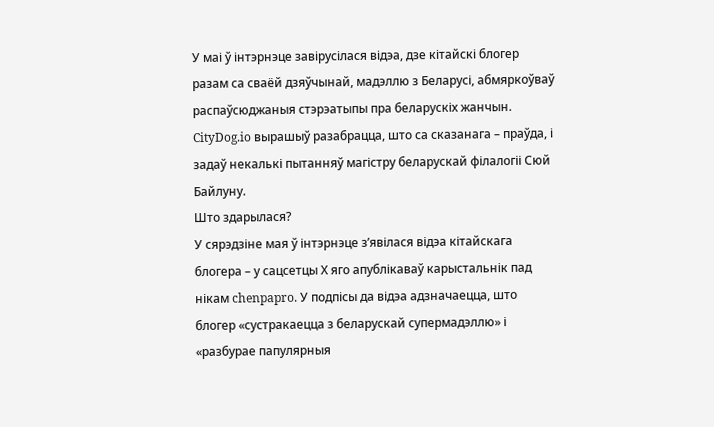У маі ў інтэрнэце завірусілася відэа, дзе кітайскі блогер разам са сваёй дзяўчынай, мадэллю з Беларусі, абмяркоўваў распаўсюджаныя стэрэатыпы пра беларускіх жанчын. CityDog.io вырашыў разабрацца, што са сказанага – праўда, і задаў некалькі пытанняў магістру беларускай філалогіі Сюй Байлуну.
Што здарылася?
У сярэдзіне мая ў інтэрнэце з’явілася відэа кітайскага блогера – у сацсетцы Х яго апублікаваў карыстальнік пад нікам chenpapro. У подпісы да відэа адзначаецца, што блогер «сустракаецца з беларускай супермадэллю» і «разбурае папулярныя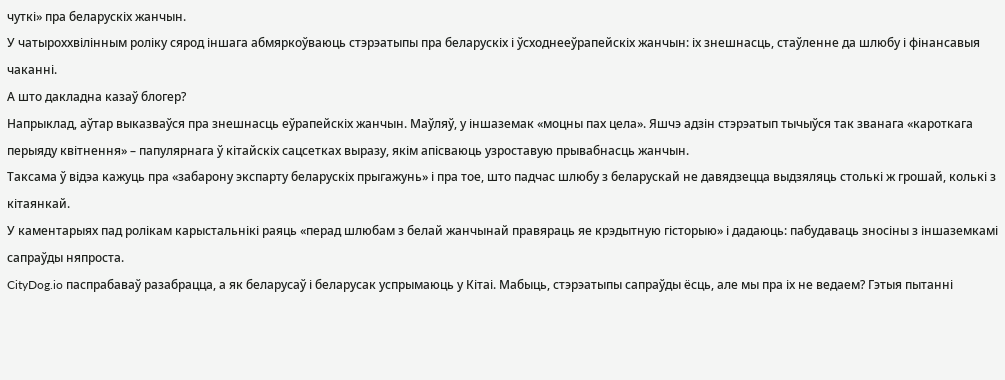чуткі» пра беларускіх жанчын.
У чатыроххвілінным роліку сярод іншага абмяркоўваюць стэрэатыпы пра беларускіх і ўсходнееўрапейскіх жанчын: іх знешнасць, стаўленне да шлюбу і фінансавыя чаканні.
А што дакладна казаў блогер?
Напрыклад, аўтар выказваўся пра знешнасць еўрапейскіх жанчын. Маўляў, у іншаземак «моцны пах цела». Яшчэ адзін стэрэатып тычыўся так званага «кароткага перыяду квітнення» – папулярнага ў кітайскіх сацсетках выразу, якім апісваюць узроставую прывабнасць жанчын.
Таксама ў відэа кажуць пра «забарону экспарту беларускіх прыгажунь» і пра тое, што падчас шлюбу з беларускай не давядзецца выдзяляць столькі ж грошай, колькі з кітаянкай.
У каментарыях пад ролікам карыстальнікі раяць «перад шлюбам з белай жанчынай правяраць яе крэдытную гісторыю» і дадаюць: пабудаваць зносіны з іншаземкамі сапраўды няпроста.
CityDog.io паспрабаваў разабрацца, а як беларусаў і беларусак успрымаюць у Кітаі. Мабыць, стэрэатыпы сапраўды ёсць, але мы пра іх не ведаем? Гэтыя пытанні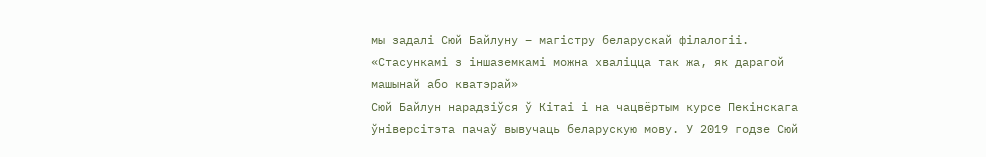мы задалі Сюй Байлуну – магістру беларускай філалогіі.
«Стасункамі з іншаземкамі можна хваліцца так жа, як дарагой машынай або кватэрай»
Сюй Байлун нарадзіўся ў Кітаі і на чацвёртым курсе Пекінскага ўніверсітэта пачаў вывучаць беларускую мову. У 2019 годзе Сюй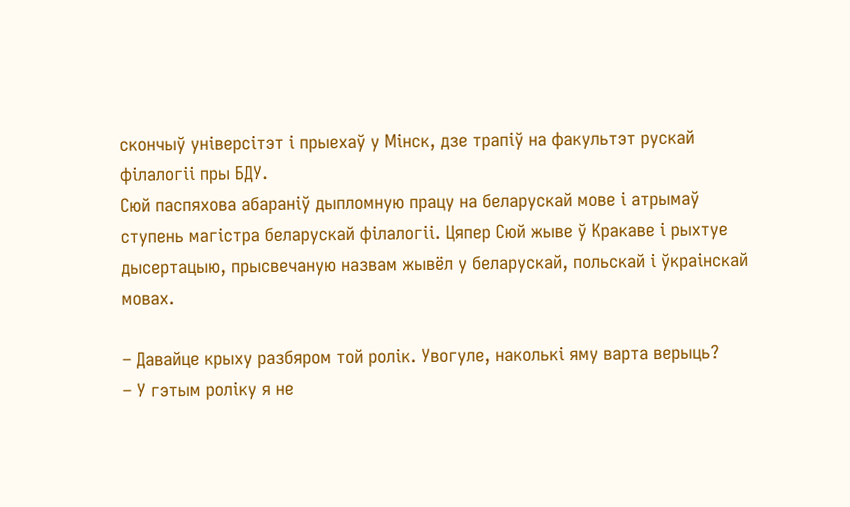скончыў універсітэт і прыехаў у Мінск, дзе трапіў на факультэт рускай філалогіі пры БДУ.
Сюй паспяхова абараніў дыпломную працу на беларускай мове і атрымаў ступень магістра беларускай філалогіі. Цяпер Сюй жыве ў Кракаве і рыхтуе дысертацыю, прысвечаную назвам жывёл у беларускай, польскай і ўкраінскай мовах.

– Давайце крыху разбяром той ролік. Увогуле, наколькі яму варта верыць?
– У гэтым роліку я не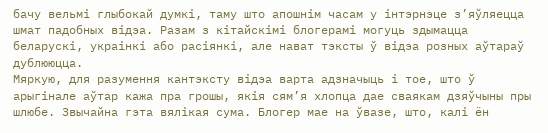бачу вельмі глыбокай думкі, таму што апошнім часам у інтэрнэце з’яўляецца шмат падобных відэа. Разам з кітайскімі блогерамі могуць здымацца беларускі, украінкі або расіянкі, але нават тэксты ў відэа розных аўтараў дублююцца.
Мяркую, для разумення кантэксту відэа варта адзначыць і тое, што ў арыгінале аўтар кажа пра грошы, якія сям’я хлопца дае сваякам дзяўчыны пры шлюбе. Звычайна гэта вялікая сума. Блогер мае на ўвазе, што, калі ён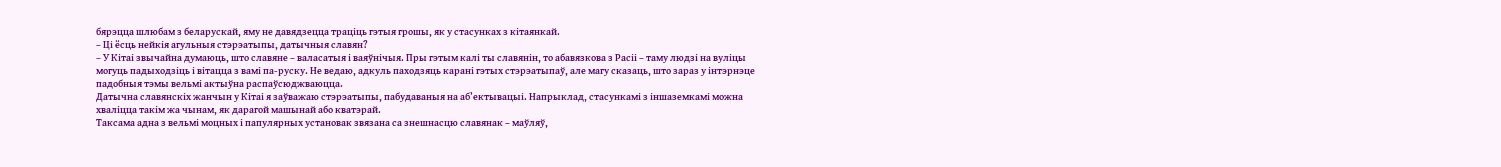бярэцца шлюбам з беларускай, яму не давядзецца траціць гэтыя грошы, як у стасунках з кітаянкай.
– Ці ёсць нейкія агульныя стэрэатыпы, датычныя славян?
– У Кітаі звычайна думаюць, што славяне – валасатыя і ваяўнічыя. Пры гэтым калі ты славянін, то абавязкова з Расіі – таму людзі на вуліцы могуць падыходзіць і вітацца з вамі па-руску. Не ведаю, адкуль паходзяць карані гэтых стэрэатыпаў, але магу сказаць, што зараз у інтэрнэце падобныя тэмы вельмі актыўна распаўсюджваюцца.
Датычна славянскіх жанчын у Кітаі я заўважаю стэрэатыпы, пабудаваныя на аб’ектывацыі. Напрыклад, стасункамі з іншаземкамі можна хваліцца такім жа чынам, як дарагой машынай або кватэрай.
Таксама адна з вельмі моцных і папулярных установак звязана са знешнасцю славянак – маўляў,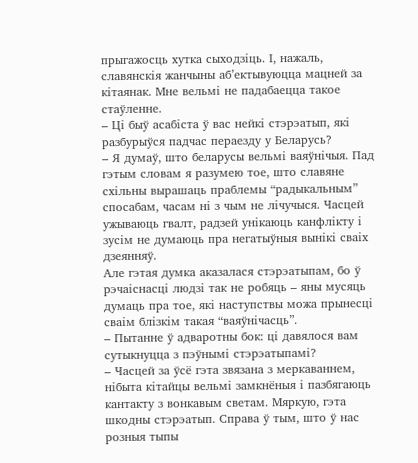прыгажосць хутка сыходзіць. І, нажаль, славянскія жанчыны аб’ектывуюцца мацней за кітаянак. Мне вельмі не падабаецца такое стаўленне.
– Ці быў асабіста ў вас нейкі стэрэатып, які разбурыўся падчас пераезду у Беларусь?
– Я думаў, што беларусы вельмі ваяўнічыя. Пад гэтым словам я разумею тое, што славяне схільны вырашаць праблемы “радыкальным” спосабам, часам ні з чым не лічучыся. Часцей ужываюць гвалт, радзей унікаюць канфлікту і зусім не думаюць пра негатыўныя вынікі сваіх дзеянняў.
Але гэтая думка аказалася стэрэатыпам, бо ў рэчаіснасці людзі так не робяць – яны мусяць думаць пра тое, які наступствы можа прынесці сваім блізкім такая “ваяўнічасць”.
– Пытанне ў адваротны бок: ці давялося вам сутыкнуцца з пэўнымі стэрэатыпамі?
– Часцей за ўсё гэта звязана з меркаваннем, нібыта кітайцы вельмі замкнёныя і пазбягаюць кантакту з вонкавым светам. Мяркую, гэта шкодны стэрэатып. Справа ў тым, што ў нас розныя тыпы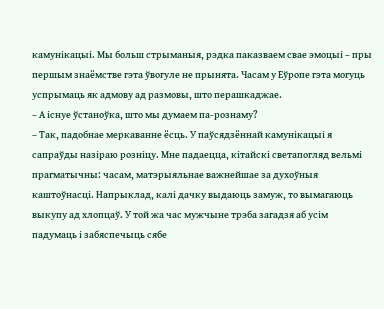камунікацыі. Мы больш стрыманыя, рэдка паказваем свае эмоцыі – пры першым знаёмстве гэта ўвогуле не прынята. Часам у Еўропе гэта могуць успрымаць як адмову ад размовы, што перашкаджае.
– А існуе ўстаноўка, што мы думаем па-рознаму?
– Так, падобнае меркаванне ёсць. У паўсядзённай камунікацыі я сапраўды назіраю розніцу. Мне падаецца, кітайскі светапогляд вельмі прагматычны: часам, матэрыяльнае важнейшае за духоўныя каштоўнасці. Напрыклад, калі дачку выдаюць замуж, то вымагаюць выкупу ад хлопцаў. У той жа час мужчыне трэба загадзя аб усім падумаць і забяспечыць сябе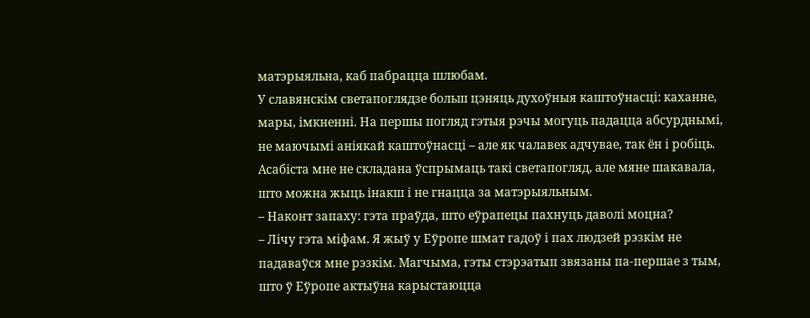матэрыяльна, каб пабрацца шлюбам.
У славянскім светапоглядзе больш цэняць духоўныя каштоўнасці: каханне, мары, імкненні. На першы погляд гэтыя рэчы могуць падацца абсурднымі, не маючымі аніякай каштоўнасці – але як чалавек адчувае, так ён і робіць. Асабіста мне не складана ўспрымаць такі светапогляд, але мяне шакавала, што можна жыць інакш і не гнацца за матэрыяльным.
– Наконт запаху: гэта праўда, што еўрапецы пахнуць даволі моцна?
– Лічу гэта міфам. Я жыў у Еўропе шмат гадоў і пах людзей рэзкім не падаваўся мне рэзкім. Магчыма, гэты стэрэатып звязаны па-першае з тым, што ў Еўропе актыўна карыстаюцца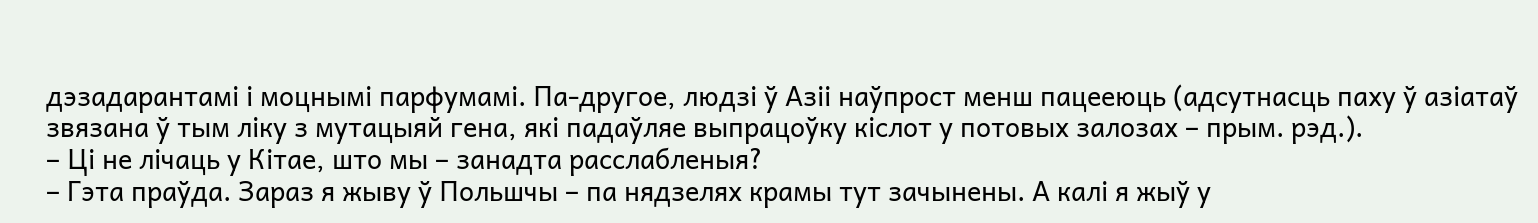дэзадарантамі і моцнымі парфумамі. Па-другое, людзі ў Азіі наўпрост менш пацееюць (адсутнасць паху ў азіатаў звязана ў тым ліку з мутацыяй гена, які падаўляе выпрацоўку кіслот у потовых залозах – прым. рэд.).
– Ці не лічаць у Кітае, што мы – занадта расслабленыя?
– Гэта праўда. Зараз я жыву ў Польшчы – па нядзелях крамы тут зачынены. А калі я жыў у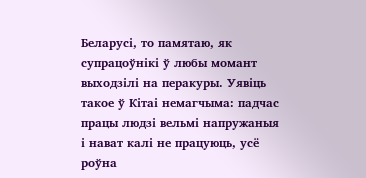Беларусі, то памятаю, як супрацоўнікі ў любы момант выходзілі на перакуры. Уявіць такое ў Кітаі немагчыма: падчас працы людзі вельмі напружаныя і нават калі не працуюць, усё роўна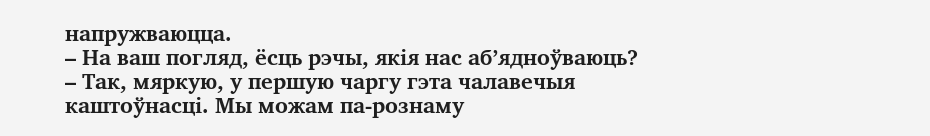напружваюцца.
– На ваш погляд, ёсць рэчы, якія нас аб’ядноўваюць?
– Так, мяркую, у першую чаргу гэта чалавечыя каштоўнасці. Мы можам па-рознаму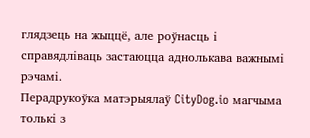глядзець на жыццё, але роўнасць і справядліваць застаюцца аднолькава важнымі рэчамі.
Перадрукоўка матэрыялаў CityDog.io магчыма толькі з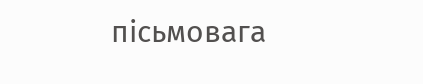пісьмовага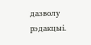дазволу рэдакцыі.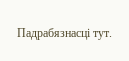Падрабязнасці тут.